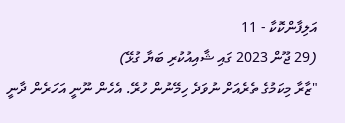އަލިފާންކޮކާ - 11
(29 ޖޫން 2023 ގައި ޝާއިއުކުރި ބަޔާ ގުޅޭ)
"ޒާރާ މިކަމުގެ ތެރެއަށް ނުވަދެ ހިމޭނުން ހުރޭ. އެހެން ނޫނީ އަހަރެން ދާނީ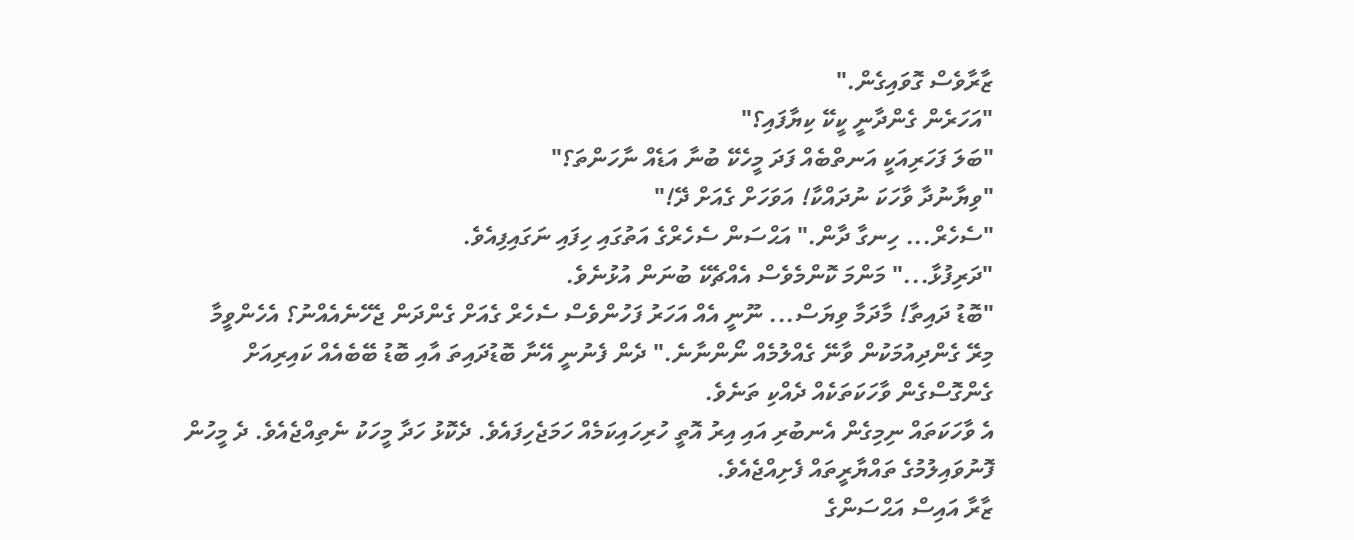ޒާރާވެސް ގޮވައިގެން."
"އަހަރެން ގެންދާނީ ކީކޭ ކިޔާފައި؟"
"ބަލަ ފަހަރިއަކީ އަނތްބެއް ފަދަ މީހެކޭ ބުނާ އަޑެއް ނާހަންތަ؟"
"ވިޔާނުދާ ވާހަކަ ނުދައްކާ! އަވަހަށް ގެއަށް ދޭ!"
"ސެހެރް... ހިނގާ ދާން." އަޙްސަން ސެހެރްގެ އަތުގައި ހިފައި ނަގައިފިއެވެ.
"ދަރިފުޅާ..." މަންމަ ކޮންމެވެސް އެއްޗެކޭ ބުނަން އުޅުނެވެ.
"ބޮޑު ދައިތާ! މާދަމާ ވިޔަސް... ނޫނީ އެއް އަހަރު ފަހުންވެސް ސެހެރް ގެއަށް ގެންދަން ޖެހޭނެއެއްނު؟ އެހެންވީމާ މިރޭ ގެންދިއުމަކުން ވާނޭ ގެއްލުމެއް ނޯންނާނެ." ދެން ފެނުނީ އޭނާ ބޮޑުދައިތަ އާއި ބޮޑު ބޭބެއެއް ކައިރިއަށް ގެންގޮސްގެން ވާހަކަތަކެއް ދެއްކި ތަނެވެ.
އެ ވާހަކަތައް ނިމިގެން އެނބުރި އައި އިރު އޮތީ ހުރިހައިކަމެއް ހަމަޖެހިފައެވެ. ދެކޮޅު ހަދާ މީހަކު ނެތިއްޖެއެވެ. ދެ މީހުން ފޮނުވައިލުމުގެ ތައްޔާރީތައް ފެށިއްޖެއެވެ.
ޒާރާ އައިސް އަޙްސަންގެ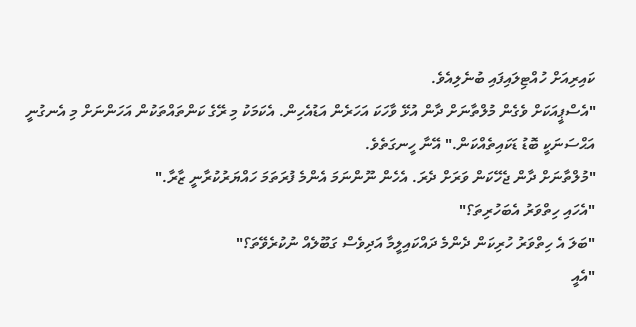ކައިރިއަށް ހުއްޓިލައިފައި ބުނެލިއެވެ.
"އެސްޕީއަކަށް ވެގެން މުލްތާނަށް ދާން އުޅޭ ވާހަކަ އަހަރެން އަޑުއެހިން. އެކަމަކު މި ރޭގެ ކަންތައްތަކުން އަހަންނަށް މި އެނގުނީ އަޙްސަނަކީ ބޮޑު ޑަކައިތެއްކަން." އޭނާ ހީނގަތެވެ.
"މުލްތާނަށް ދާން ޖެހޭކަން ވަރަށް ދެރަ. އެހެން ނޫންނަމަ އެންމެ ފުރަތަމަ ހައްޔަރުކުރާނީ ޒާރާ."
"އެހައި ހިތްވަރު އެބަހުރިތަ؟"
"ބަލަ އެ ހިތްވަރު ހުރިކަން ދެންމެ ދައްކައިލީމާ އަދިވެސް ގަބޫލެއް ނުކުރެވޭތަ؟"
"އެއީ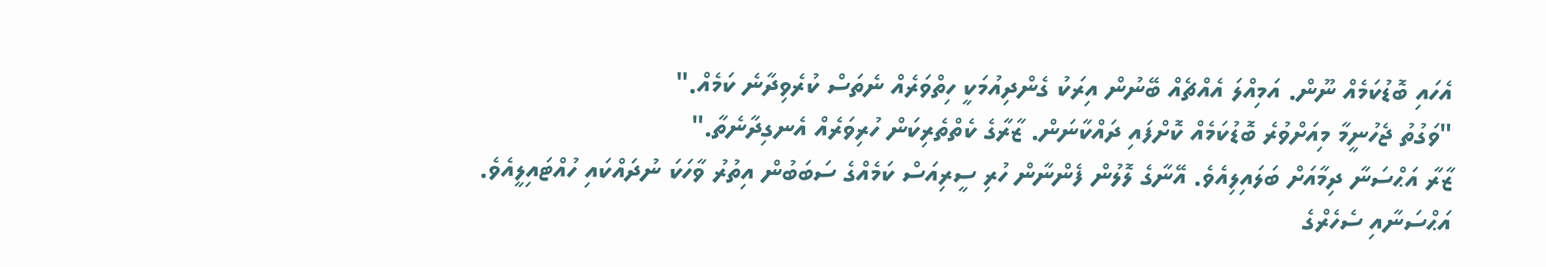އެހައި ބޮޑުކަމެއް ނޫން. އަމިއްލަ އެއްޗެއް ބޭނުން އިރަކު ގެންދިއުމަކީ ހިތްވަރެއް ނެތަސް ކުރެވިދާނެ ކަމެއް."
"ވަގުތު ޖެހުނީމާ މިއަށްވުރެ ބޮޑުކަމެއް ކޮށްފައި ދައްކާނަން. ޒާރާގެ ކެތްތެރިކަން ހުރިވަރެއް އެނގިދާނެތާ."
ޒާރާ އަޙްސަނާ ދިމާއަށް ބަލައިލިއެވެ. އޭނާގެ ލޮލުން ފެންނާން ހުރި ސީރިއަސް ކަމެއްގެ ސަބަބުން އިތުރު ވާހަކަ ނުދައްކައި ހުއްޓައިލީއެވެ.
އަޙްސަނާއި ސެހެރްގެ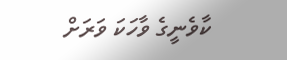ކާވެނީގެ ވާހަކަ ވަރަށް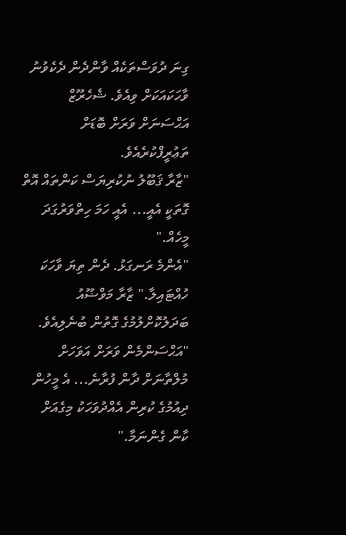ގިނަ ދުވަސްތަކެއް ވާންދެން ދެކެވުނު ވާހަކައަކަށް ވިއެވެ. ޝެހެރޫޒް އަޙްސަނަށް ވަރަށް ބޮޑަށް ތަޢުރީފްކުރެއެވެ.
"ޒާރާ ޤަބޫލު ނުކުރިޔަސް ކަންތައް އޮތް ގޮތަކީ އެއީ... އެއީ ހަމަ ހިތްވަރުގަދަ މީހެއް."
"އެންމެ ރަނގަޅު. ދެން ތިޔަ ވާހަކަ ހުއްޓައިލާ." ޒާރާ މަވްޟޫއު ބަދަލުކޮށްލުމުގެ ގޮތުން ބުނެލިއެވެ.
"އަޙްސަންމެން ވަރަށް އަވަހަށް މުލްތާނަށް ދާން ފުރާނެ... އެ މީހުން ދިއުމުގެ ކުރިން އެއްދުވަހަކު މިގެއަށް ކާން ގެންނަމާ."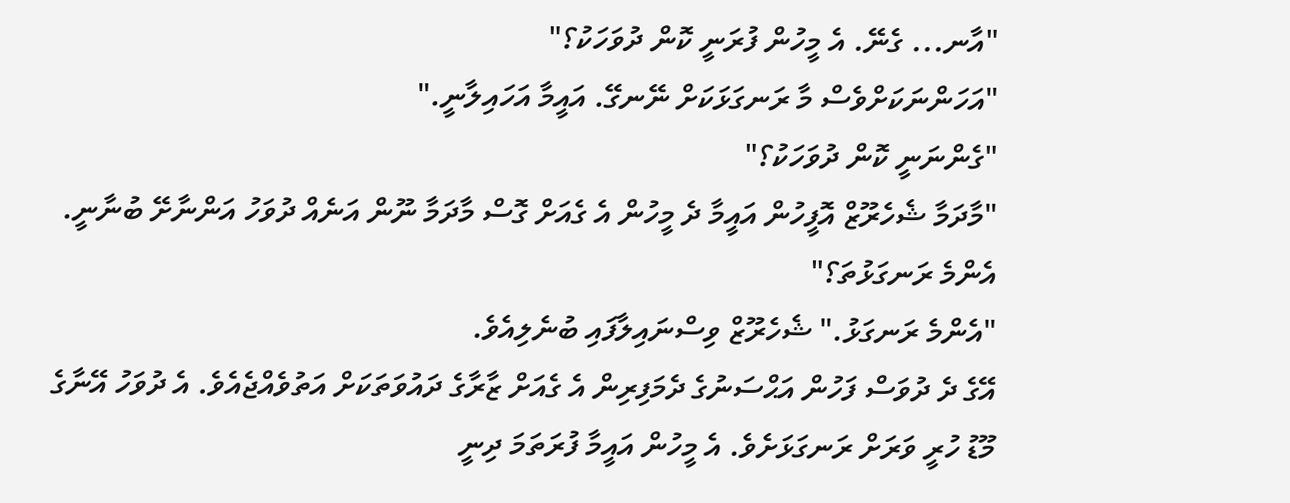"އާނ... ގެނޭ. އެ މީހުން ފުރަނީ ކޮން ދުވަހަކު؟"
"އަހަންނަކަށްވެސް މާ ރަނގަޅަކަށް ނޭނގޭ. އައީމާ އަހައިލާނީ."
"ގެންނަނީ ކޮން ދުވަހަކު؟"
"މާދަމާ ޝެހެރޫޒް އޮފީހުން އައީމާ ދެ މީހުން އެ ގެއަށް ގޮސް މާދަމާ ނޫން އަނެއް ދުވަހު އަންނާށޭ ބުނާނީ. އެންމެ ރަނގަޅުތަ؟"
"އެންމެ ރަނގަޅު." ޝެހެރޫޒް ވިސްނައިލާފައި ބުނެލިއެވެ.
އޭގެ ދެ ދުވަސް ފަހުން އަޙްސަނުގެ ދެމަފިރިން އެ ގެއަށް ޒާރާގެ ދައުވަތަކަށް އަތުވެއްޖެއެވެ. އެ ދުވަހު އޭނާގެ މޫޑު ހުރީ ވަރަށް ރަނގަޅަށެވެ. އެ މީހުން އައީމާ ފުރަތަމަ ދިނީ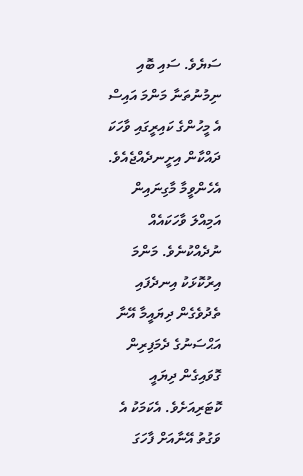ސަޔެވެ. ސައި ބޮއި ނިމުނުތަނާ މަންމަ އައިސް އެ މީހުންގެ ކައިރީގައި ވާހަކަ ދައްކާން އިށީނދެއްޖެއެވެ. އެހެންވީމާ މާގިނައިން އަމިއްލަ ވާހަކައެއް ނުދެއްކުނެވެ. މަންމަ އިރުކޮޅަކު އިނދެފައި ތެދުވެގެން ދިޔައީމާ އޭނާ އަޙްސަނުގެ ދެމަފިރިން ގޮވައިގެން ދިޔައީ ކޮޓަރިއަށެވެ. އެކަމަކު އެ ވަގުތު އޭނާއަށް ފާހަގަ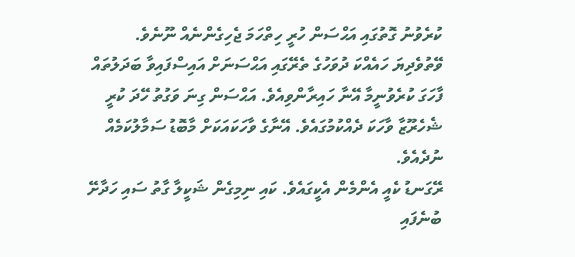ކުރެވުނު ގޮތުގައި އަޙްސަން ހުރީ ހިތްހަމަ ޖެހިގެންނެއް ނޫނެވެ.
ވޭތުވެދިޔަ ހައެއްކަ ދުވަހުގެ ތެރޭގައި އަޙްސަނަށް އައިސްފައިވާ ބަދަލުތައް ފާހަގަ ކުރެވުނީމާ އޭނާ ހައިރާންވިއެވެ. އަޙްސަން ގިނަ ވަގުތު ހޭދަ ކުރީ ޝެހެރޫޒާ ވާހަކަ ދެއްކުމުގައެވެ. އޭނާގެ ވާހަކައަކަށް މާބޮޑު ސަމާލުކަމެއް ނުދެއެވެ.
ރޭގަނޑު ކެއީ އެންމެން އެކީގައެވެ. ކައި ނިމިގެން ޝަކީލާ ގާތު ސައި ހަދާށޭ ބުނެފައި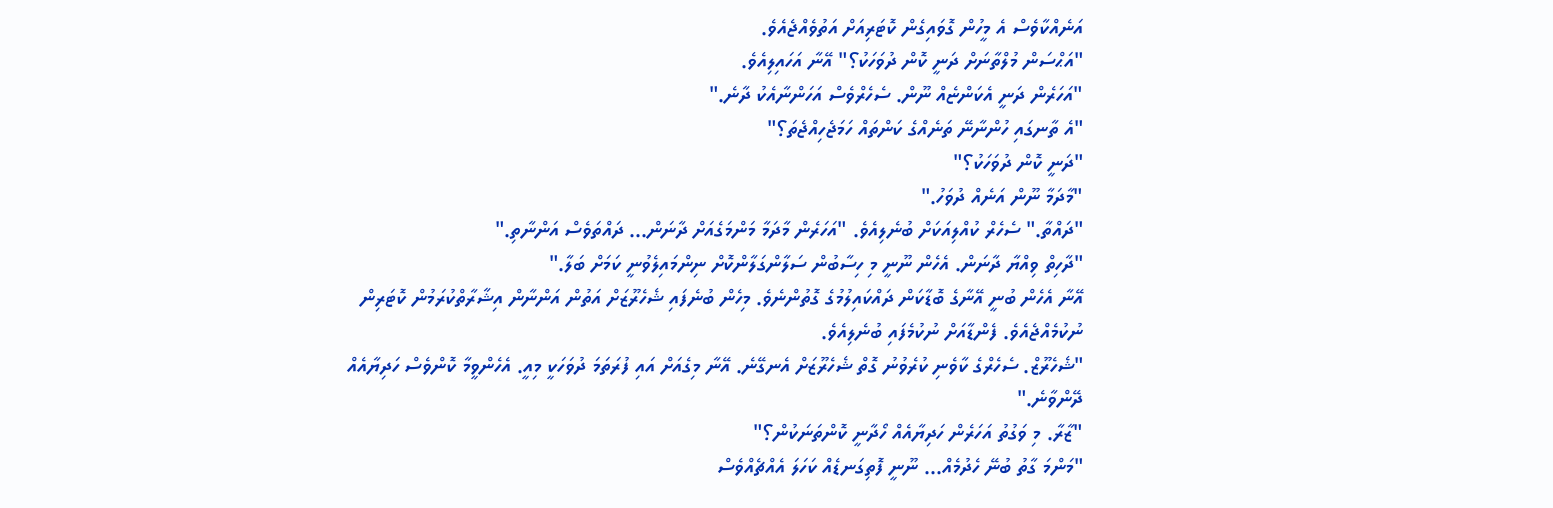އަނެއްކާވެސް އެ މީހުން ގޮވައިގެން ކޮޓަރިއަށް އަތުވެއްޖެއެވެ.
"އަޙްސަން މުލްތާނަށް ދަނީ ކޮން ދުވަހަކު؟" އޭނާ އަހައިލިއެވެ.
"އަހަރެން ދަނީ އެކަންޏެއް ނޫން. ސެހެރްވެސް އަހަންނާއެކު ދާނެ."
"އެ ތާނގައި ހުންނާނޭ ތަނެއްގެ ކަންތައް ހަމަޖެހިއްޖެތަ؟"
"ދަނީ ކޮން ދުވަހަކު؟"
"މާދަމާ ނޫން އަނެއް ދުވަހު."
"ދައްތާ." ސެހެރް ކުއްލިއަކަށް ބުނެލިއެވެ. "އަހަރެން މާދަމާ މަންމަގެއަށް ދާނަން... ދައްތަވެސް އަންނާތި."
"ދާހިތް ވިއްޔާ ދާނަން. އެހެން ނޫނީ މި ހިސާބުން ސަލާންގަލާންކޮށް ނިންމައިލެވުނީ ކަމަށް ބަލާ."
އޭނާ އެހެން ބުނީ އޭނާގެ ބޮޑާކަން ދައްކައިލުމުގެ ގޮތުންނެވެ. މިހެން ބުނެފައި ޝެހެރޫޒަށް އަތުން އަންނާން އިޝާރާތްކުރަމުން ކޮޓަރިން ނުކުމެއްޖެއެވެ. ފެންޑާއަށް ނުކުމެފައި ބުނެލިއެވެ.
"ޝެހެރޫޒް. ސެހެރްގެ ކާވެނި ކުރެވުނު ގޮތް ޝެހެރޫޒަށް އެނގޭނެ. އޭނާ މިގެއަށް އައި ފުރަތަމަ ދުވަހަކީ މިއީ. އެހެންވީމާ ކޮންވެސް ހަދިޔާއެއް ދޭންވާނެ."
"ޒާރާ. މި ވަގުތު އަހަރެން ހަދިޔާއެއް ހޯދާނީ ކޮންތަނަކުން؟"
"މަންމަ ގާތު ބުނޭ ހެދުމެއް... ނޫނީ ފޮތިގަނޑެއް ކަހަލަ އެއްޗެއްވެސް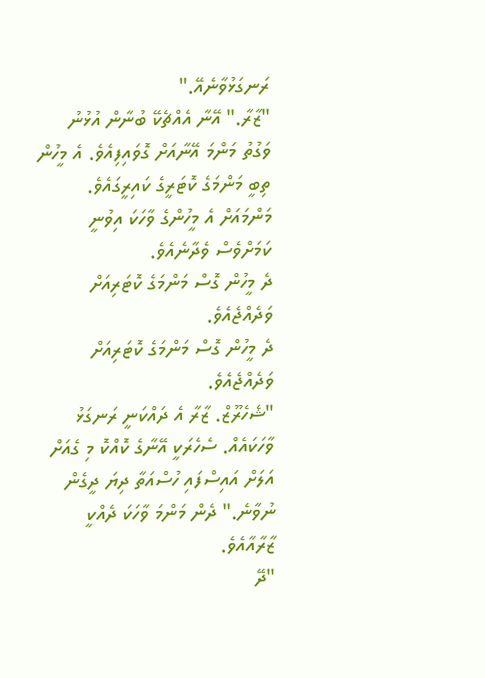ރަނގަޅުވާނެއޭ."
"ޒާރާ." އޭނާ އެއްޗެކޭ ބުނާން އުޅުނު ވަގުތު މަންމަ އޭނާއަށް ގޮވައިފިއެވެ. އެ މީހުން ތިބީ މަންމަގެ ކޮޓަރީގެ ކައިރީގައެވެ. މަންމައަށް އެ މީހުންގެ ވާހަކަ އިވުނީ ކަމަށްވެސް ވެދާނެއެވެ.
ދެ މީހުން ގޮސް މަންމަގެ ކޮޓަރިއަށް ވަދެއްޖެއެވެ.
ދެ މީހުން ގޮސް މަންމަގެ ކޮޓަރިއަށް ވަދެއްޖެއެވެ.
"ޝެހެރޫޒް. ޒާރާ އެ ދައްކަނީ ރަނގަޅު ވާހަކައެއް. ސެހެރަކީ އޭނާގެ ކޮއްކޮ މި ގެއަށް އަލަށް އައިސްފައި ހުސްއަތާ ދިޔަ ދީގެން ނުވާނެ." ދެން މަންމަ ވާހަކަ ދެއްކީ ޒާރާއާއެވެ.
"ދޭ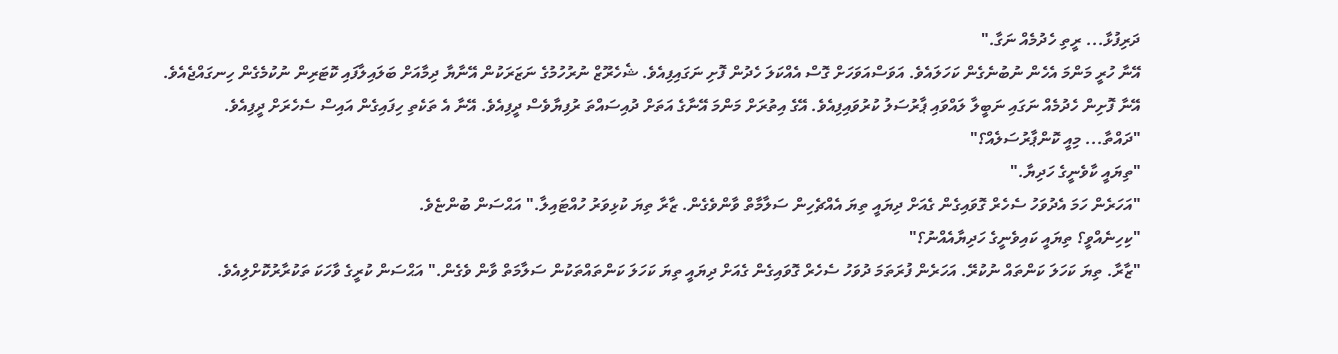ދަރިފުޅާ... ރީތި ހެދުމެއް ނަގާ."
އޭނާ ހުރީ މަންމަ އެހެން ނުބުނެގެން ކަހަލައެވެ. އަވަސްއަވަހަށް ގޮސް އެއްކަލަ ހެދުން ފޮށި ނަގައިފިއެވެ. ޝެހެރޫޒް ނުރުހުމުގެ ނަޒަރަކުން އޭނާޔާ ދިމާއަށް ބަލައިލާފައި ކޮޓަރިން ނުކުމެގެން ހިނގައްޖެއެވެ.
އޭނާ ފޮށިން ހެދުމެއް ނަގައި ނަބީލާ ލައްވައި ޕާރުސަލު ކުރުވައިފިއެވެ. އޭގެ އިތުރަށް މަންމަ އޭނާގެ އަތަށް ދުއިސައްތަ ރުފިޔާވެސް ދީފިއެވެ. އޭނާ އެ ތަކެތި ހިފައިގެން އައިސް ސެހެރަށް ދީފިއެވެ.
"ދައްތާ... މިއީ ކޮންޕާރުސަލެއް؟"
"ތިޔައީ ކާވެނީގެ ހަދިޔާ."
"އަހަރެން ހަމަ އެދުވަހު ސެހެރް ގޮވައިގެން ގެއަށް ދިޔައީ ތިޔަ އެއްޗެހިން ސަލާމާތް ވާންވެގެން. ޒާރާ ތިޔަ ކުޅިވަރު ހުއްޓައިލާ." އަޙްސަން ބުންޏެވެ.
"ކިހިނެއްވީ؟ ތިޔައީ ކައިވެނީގެ ހަދިޔާއެއްނު؟"
"ޒާރާ. ތިޔަ ކަހަލަ ކަންތައް ނުކުރޭ. އަހަރެން ފުރަތަމަ ދުވަހު ސެހެރް ގޮވައިގެން ގެއަށް ދިޔައީ ތިޔަ ކަހަލަ ކަންތައްތަކުން ސަލާމަތް ވާން ވެގެން." އަޙްސަން ކުރީގެ ވާހަކަ ތަކުރާރުކޮށްލިއެވެ.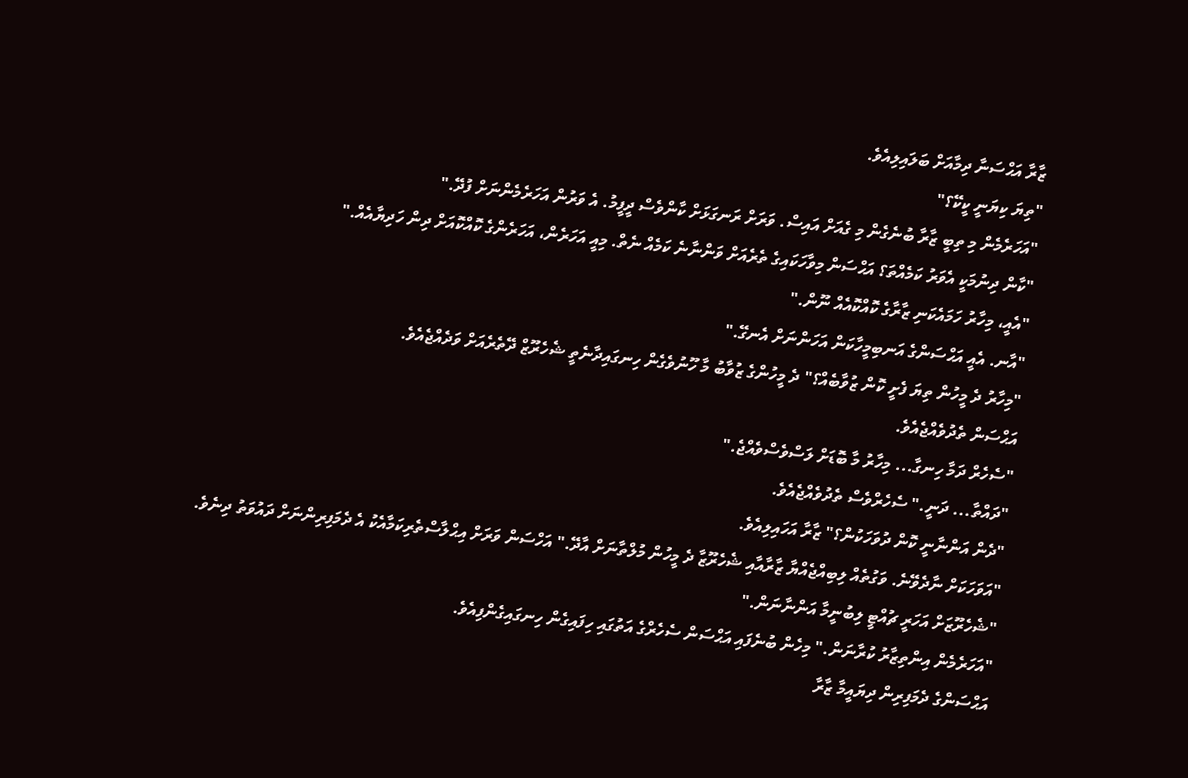ޒާރާ އަޙްސަނާ ދިމާއަށް ބަލައިލިއެވެ.
"ތިޔަ ކިޔަނީ ކީކޭ؟"
"އަހަރެމެން މި ތިބީ ޒާރާ ބުނެގެން މި ގެއަށް އައިސް. ވަރަށް ރަނގަޅަށް ކާންވެސް ދީފީމު. އެ ވަރުން އަހަރެމެންނަށް ފުދޭ."
"ކާން ދިނުމަކީ އެވަރު ކަމެއްތަ؟ އަޙްސަން މިވާހަކައިގެ ތެރެއަށް ވަންނާނެ ކަމެއް ނެތް. މިއީ އަހަރެން، އަހަރެންގެ ކޮއްކޮއަށް ދިން ހަދިޔާއެއް."
"އެއީ، މިހާރު ހަމައެކަނި ޒާރާގެ ކޮއްކޮއެއް ނޫން."
"އާނ. އެއީ އަޙްސަންގެ އަނބިމީހާކަން އަހަންނަށް އެނގޭ."
"މިހާރު ދެ މީހުން ތިޔަ ފެށީ ކޮން ޒުވާބެއް؟" ދެ މީހުންގެ ޒުވާބު މާ ހޫނުވެގެން ހިނގައިދާނެތީ ޝެހެރޫޒް ދޭތެރެއަށް ވަދެއްޖެއެވެ.
އަޙްސަން ތެދުވެއްޖެއެވެ.
"ސެހެރް ދަމާ ހިނގާ... މިހާރު މާ ބޮޑަށް ލަސްވެސްވެއްޖެ."
"ދައްތާ... ދަނީ." ސެހެރްވެސް ތެދުވެއްޖެއެވެ.
"ދެން އަންނާނީ ކޮން ދުވަހަކުން؟" ޒާރާ އަހައިލިއެވެ.
"އަވަހަކަށް ނާދެވޭނެ. ވަގުތެއް ލިބިއްޖެއްޔާ ޒާރާއާއި ޝެހެރޫޒާ ދެ މީހުން މުލްތާނަށް އާދޭ." އަހްސަން ވަރަށް އިޙްލާސްތެރިކަމާއެކު އެ ދެމަފިރިންނަށް ދައުވަތު ދިނެވެ.
"ޝެހެރޫޒަށް އަހަރީ ޗުއްޓީ ލިބުނީމާ އަންނާނަން."
"އަހަރެމެން އިންތިޒާރު ކުރާނަން." މިހެން ބުނެފައި އަޙްސަން ސެހެރްގެ އަތުގައި ހިފައިގެން ހިނގައިގެންފިއެވެ.
އަޙްސަންގެ ދެމަފިރިން ދިޔައީމާ ޒާރާ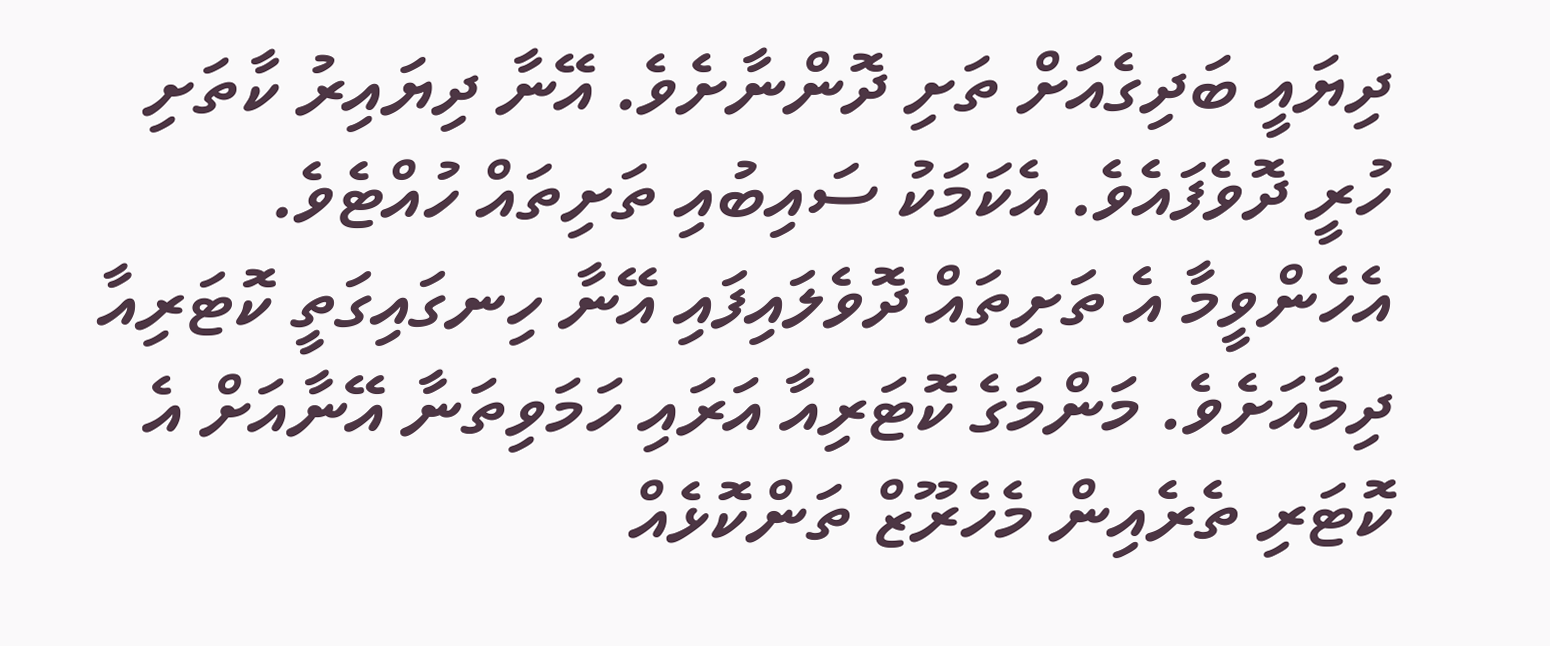ދިޔައީ ބަދިގެއަށް ތަށި ދޮންނާށެވެ. އޭނާ ދިޔައިރު ކާތަށި ހުރީ ދޮވެފައެވެ. އެކަމަކު ސައިބުއި ތަށިތައް ހުއްޓެވެ. އެހެންވީމާ އެ ތަށިތައް ދޮވެލައިފައި އޭނާ ހިނގައިގަތީ ކޮޓަރިއާ ދިމާއަށެވެ. މަންމަގެ ކޮޓަރިއާ އަރައި ހަމަވިތަނާ އޭނާއަށް އެ ކޮޓަރި ތެރެއިން މެހެރޫޒް ތަންކޮޅެއް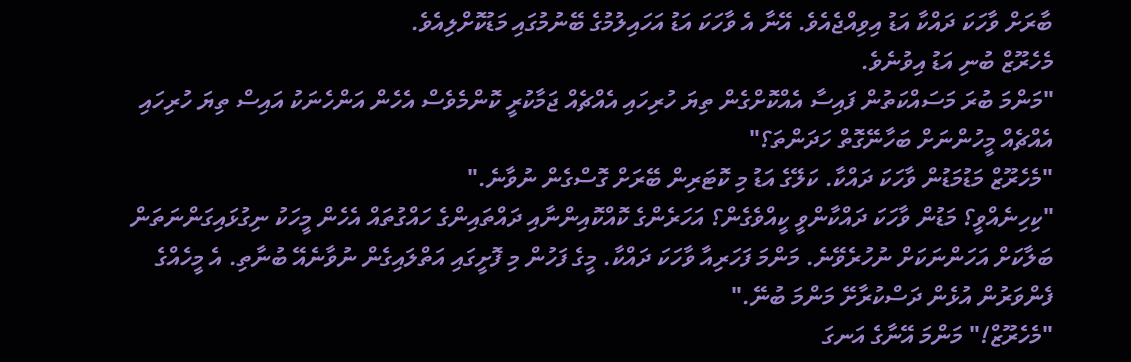ބާރަށް ވާހަކަ ދައްކާ އަޑު އިވިއްޖެއެވެ. އޭނާ އެ ވާހަކަ އަޑު އަހައިލުމުގެ ބޭނުމުގައި މަޑުކޮށްލިއެވެ.
މެހެރޫޒް ބުނި އަޑު އިވުނެވެ.
"މަންމަ ބުރަ މަސައްކަތުން ފައިސާ އެއްކޮށްގެން ތިޔަ ހުރިހައި އެއްޗެއް ޖަމާކުރީ ކޮންމެވެސް އެހެން އަންހެނަކު އައިސް ތިޔަ ހުރިހައި އެއްޗެއް މީހުންނަށް ބަހާނޭގޮތް ހަދަންތަ؟"
"މެހެރޫޒް މަޑުމަޑުން ވާހަކަ ދައްކާ. ކަލޭގެ އަޑު މި ކޮޓަރިން ބޭރަށް ގޮސްގެން ނުވާނެ."
"ކިހިނެއްވީ؟ މަޑުން ވާހަކަ ދައްކާންވީ ކީއްވެގެން؟ އަހަރެންގެ ކޮއްކޮއިންނާއި ދައްތައިންގެ ހައްގުތައް އެހެން މީހަކު ނިގުޅައިގަންނަތަން ބަލާކަށް އަހަންނަކަށް ނުހުރެވޭނެ. މަންމަ ފަހަރިއާ ވާހަކަ ދައްކާ. މީގެ ފަހުން މި ފޮށީގައި އަތްލައިގެން ނުވާނެއޭ ބުނާތި. އެ މީހެއްގެ ފެންވަރުން އުޅެން ދަސްކުރާށޭ މަންމަ ބުނޭ."
"މެހެރޫޒް!" މަންމަ އޭނާގެ އަނގަ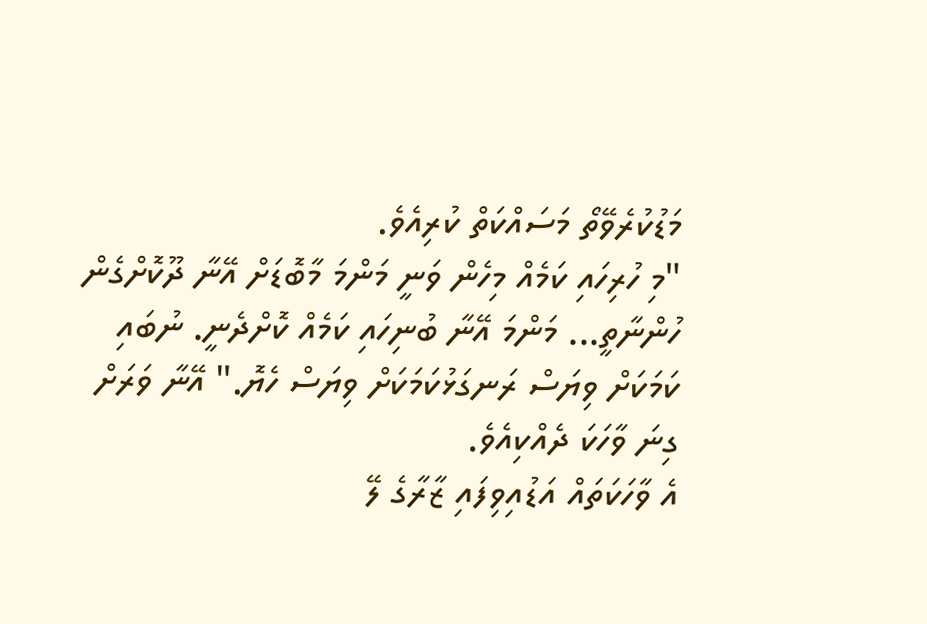މަޑުކުރެވޭތޯ މަސައްކަތް ކުރިއެވެ.
"މި ހުރިހައި ކަމެއް މިހެން ވަނީ މަންމަ މާބޮޑަށް އޭނާ ދޫކޮށްގެން ހުންނާތީ... މަންމަ އޭނާ ބުނިހައި ކަމެއް ކޮށްދެނީ. ނުބައި ކަމަކަށް ވިޔަސް ރަނގަޅުކަމަކަށް ވިޔަސް ހެޔޮ." އޭނާ ވަރަށް ގިނަ ވާހަކަ ދެއްކިއެވެ.
އެ ވާހަކަތައް އަޑުއިވިފައި ޒާރާގެ ލޭ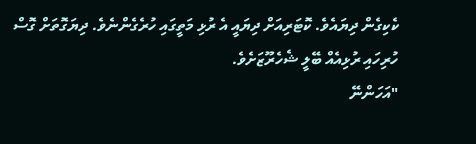ކެކިގެން ދިޔައެވެ. ކޮޓަރިއަށް ދިޔައީ އެ ރުޅި މަތީގައި ހުރެގެންނެވެ. ދިޔަގޮތަށް ގޮސް ހުރިހައި ރުޅިއެއް ބޭލީ ޝެހެރޫޒަށެވެ.
"އަހަންނޭ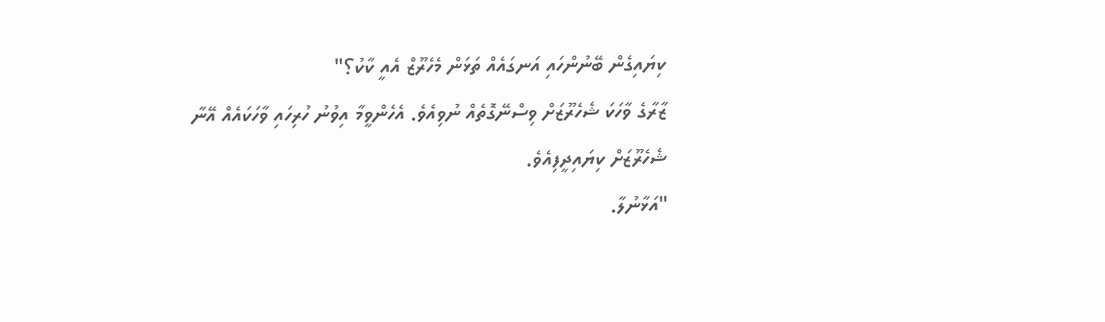ކިޔައިގެން ބޭނުންހައި އަނގައެއް ތަޅަން މެހެރޫޒް އެއީ ކާކު؟"
ޒާރާގެ ވާހަކަ ޝެހެރޫޒަށް ވިސްނޭގޮތެއް ނުވިއެވެ. އެހެންވީމާ އިވުނު ހުރިހައި ވާހަކައެއް އޭނާ ޝެހެރޫޒަށް ކިޔައިދީފިއެވެ.
"އަޅާނުލާ.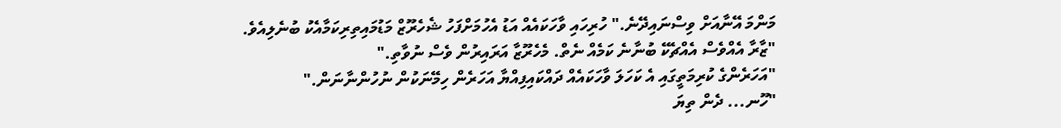މަންމަ އޭނާއަށް ވިސްނައިދޭނެ." ހުރިހައި ވާހަކައެއް އަޑު އެހުމަށްފަހު ޝެހެރޫޒް މަޑުމައިތިރިކަމާއެކު ބުނެލިއެވެ.
"ޒާރާ އެއްވެސް އެއްޗެކޭ ބުނާނެ ކަމެއް ނެތް. މެހެރޫޒާ އަރައިރުން ވެސް ނުވާތި."
"އަހަރެންގެ ކުރިމަތީގައި އެ ކަހަލަ ވާހަކައެއް ދައްކައިފިއްޔާ އަހަރެން ހިމޭނަކުން ނުހުންނާނަން."
"ހޫނ... ދެން ތިޔަ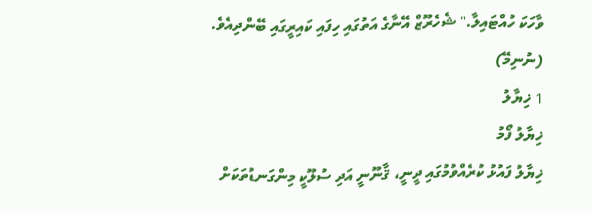ވާހަކަ ހުއްޓައިލާ." ޝެހެރޫޒް އޭނާގެ އަތުގައި ހިފައި ކައިރީގައި ބޭންދިއެވެ.
(ނުނިމޭ)
1 ޚިޔާލު
ޚިޔާލު ފޯމު
ޚިޔާލު ފައުޅު ކުރެއްވުމުގައި ދީނީ، ޤާނޫނީ އަދި ސުލޫކީ މިންގަނޑުތަކަށް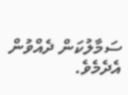ސަމާލުކަން ދެއްވުން އެދެމެވެ.